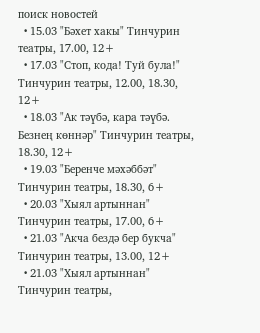поиск новостей
  • 15.03 "Бәхет хакы" Тинчурин театры, 17.00, 12+
  • 17.03 "Стоп, кода! Туй була!" Тинчурин театры, 12.00, 18.30, 12+
  • 18.03 "Ак тәүбә, кара тәүбә. Безнең көннәр" Тинчурин театры, 18.30, 12+
  • 19.03 "Беренче мәхәббәт" Тинчурин театры, 18.30, 6+
  • 20.03 "Хыял артыннан" Тинчурин театры, 17.00, 6+
  • 21.03 "Акча бездә бер букча" Тинчурин театры, 13.00, 12+
  • 21.03 "Хыял артыннан" Тинчурин театры,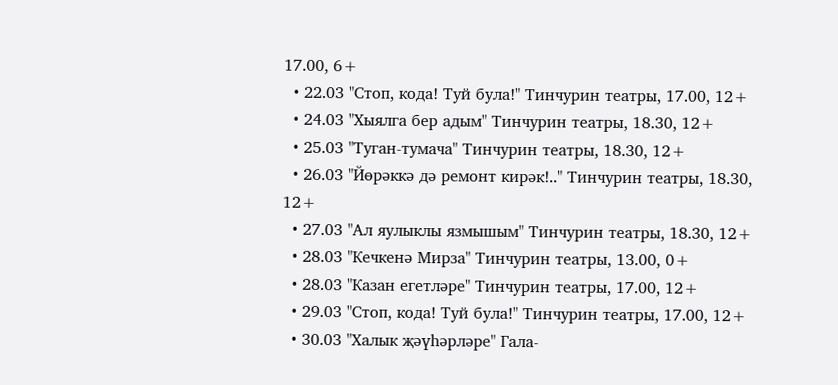17.00, 6+
  • 22.03 "Стоп, кода! Туй була!" Тинчурин театры, 17.00, 12+
  • 24.03 "Хыялга бер адым" Тинчурин театры, 18.30, 12+
  • 25.03 "Туган-тумача" Тинчурин театры, 18.30, 12+
  • 26.03 "Йөрәккә дә ремонт кирәк!.." Тинчурин театры, 18.30, 12+
  • 27.03 "Ал яулыклы язмышым" Тинчурин театры, 18.30, 12+
  • 28.03 "Кечкенә Мирза" Тинчурин театры, 13.00, 0+
  • 28.03 "Казан егетләре" Тинчурин театры, 17.00, 12+
  • 29.03 "Стоп, кода! Туй була!" Тинчурин театры, 17.00, 12+
  • 30.03 "Халык җәүһәрләре" Гала-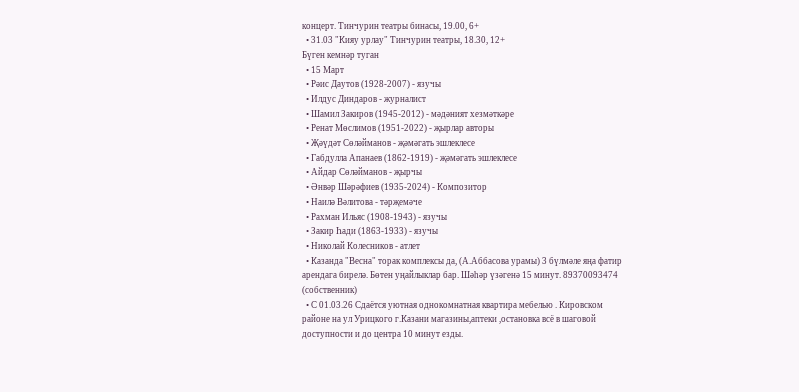концерт. Тинчурин театры бинасы, 19.00, 6+
  • 31.03 "Кияу урлау" Тинчурин театры, 18.30, 12+
Бүген кемнәр туган
  • 15 Март
  • Рәис Даутов (1928-2007) - язучы
  • Илдус Диндаров - журналист
  • Шамил Закиров (1945-2012) - мәдәният хезмәткәре
  • Ренат Мөслимов (1951-2022) - җырлар авторы
  • Җәүдәт Сөләйманов - җәмәгать эшлеклесе
  • Габдулла Апанаев (1862-1919) - җәмәгать эшлеклесе
  • Айдар Сөләйманов - җырчы
  • Әнвәр Шәрәфиев (1935-2024) - Композитор
  • Наилә Вәлитова - тәрҗемәче
  • Рахман Ильяс (1908-1943) - язучы
  • Закир Һади (1863-1933) - язучы
  • Николай Колесников - атлет
  • Казанда "Весна" торак комплексы да, (А.Аббасова урамы) 3 бүлмәле яңа фатир арендага бирелә. Бөтен уңайлыклар бар. Шәһәр үзәгенә 15 минут. 89370093474 (собственник)
  • С 01.03.26 Сдаётся уютная однокомнатная квартира мебелью . Кировском районе на ул Урицкого г.Казани магазины,аптеки ,остановка всё в шаговой доступности и до центра 10 минут езды.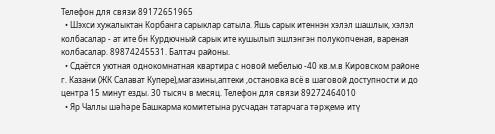Телефон для связи 89172651965
  • Шэхси хужалыктан Корбанга сарыклар сатыла. Яшь сарык итеннэн хэлэл шашлык, хэлэл колбасалар - ат ите бн Курдючный сарык ите кушылып эшлэнгэн полукопченая, вареная колбасалар. 89874245531. Балтач районы.
  • Сдаётся уютная однокомнатная квартира с новой мебелью -40 кв.м.в Кировском районе г. Казани (ЖК Салават Купере),магазины,аптеки ,остановка всё в шаговой доступности и до центра 15 минут езды. 30 тысяч в месяц. Телефон для связи 89272464010
  • Яр Чаллы шәһәре Башкарма комитетына русчадан татарчага тәрҗемә итү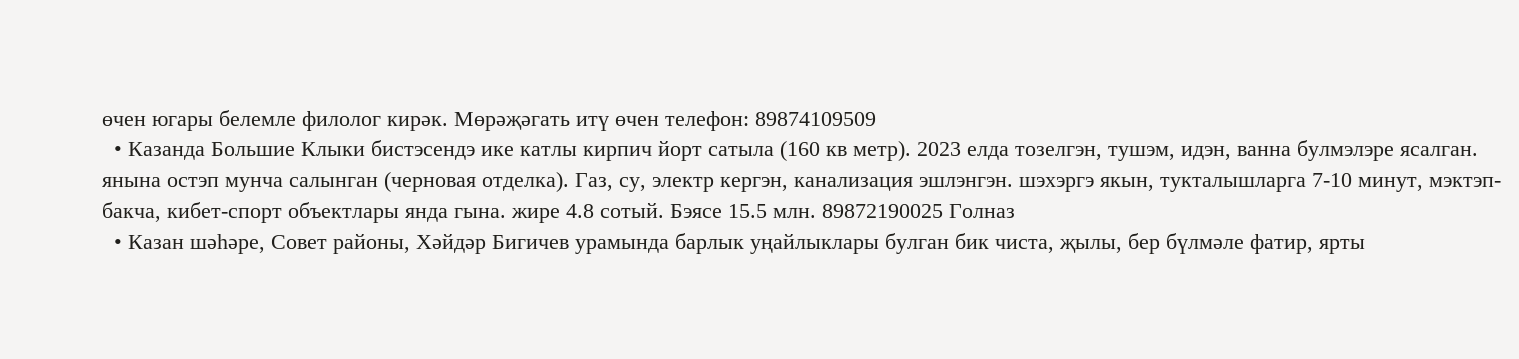өчен югары белемле филолог кирәк. Мөрәҗәгать итү өчен телефон: 89874109509
  • Казанда Большие Клыки бистэсендэ ике катлы кирпич йорт сатыла (160 кв метр). 2023 елда тозелгэн, тушэм, идэн, ванна булмэлэре ясалган. янына остэп мунча салынган (черновая отделка). Газ, су, электр кергэн, канализация эшлэнгэн. шэхэргэ якын, тукталышларга 7-10 минут, мэктэп-бакча, кибет-спорт объектлары янда гына. жире 4.8 сотый. Бэясе 15.5 млн. 89872190025 Голназ
  • Казан шәһәре, Совет районы, Хәйдәр Бигичев урамында барлык уңайлыклары булган бик чиста, җылы, бер бүлмәле фатир, ярты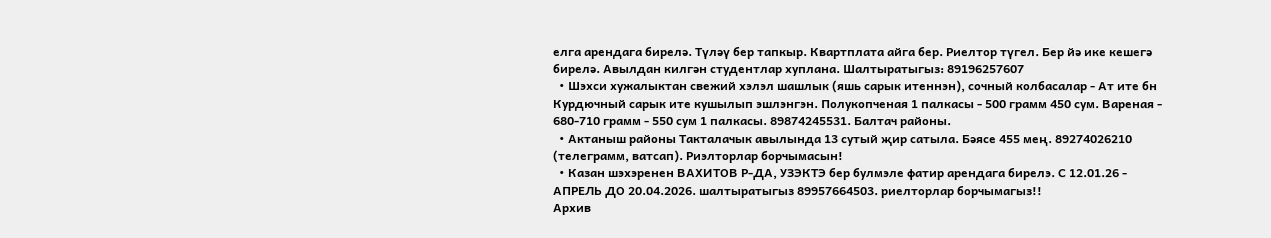елга арендага бирелә. Түләү бер тапкыр. Квартплата айга бер. Риелтор түгел. Бер йә ике кешегә бирелә. Авылдан килгән студентлар хуплана. Шалтыратыгыз: 89196257607
  • Шэхси хужалыктан свежий хэлэл шашлык (яшь сарык итеннэн), сочный колбасалар - Ат ите бн Курдючный сарык ите кушылып эшлэнгэн. Полукопченая 1 палкасы - 500 грамм 450 сум. Вареная - 680-710 грамм - 550 сум 1 палкасы. 89874245531. Балтач районы.
  • Актаныш районы Такталачык авылында 13 сутый җир сатыла. Бәясе 455 мең. 89274026210 (телеграмм, ватсап). Риэлторлар борчымасын!
  • Казан шэхэренен ВАХИТОВ Р-ДА, УЗЭКТЭ бер булмэле фатир арендага бирелэ. С 12.01.26 - АПРЕЛЬ ДО 20.04.2026. шалтыратыгыз 89957664503. риелторлар борчымагыз!!
Архив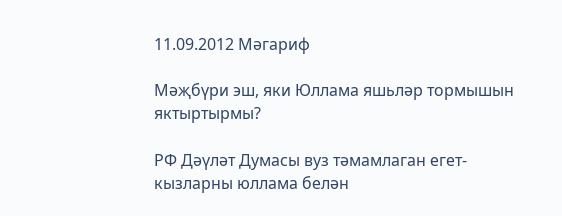11.09.2012 Мәгариф

Мәҗбүри эш, яки Юллама яшьләр тормышын яктыртырмы?

РФ Дәүләт Думасы вуз тәмамлаган егет-кызларны юллама белән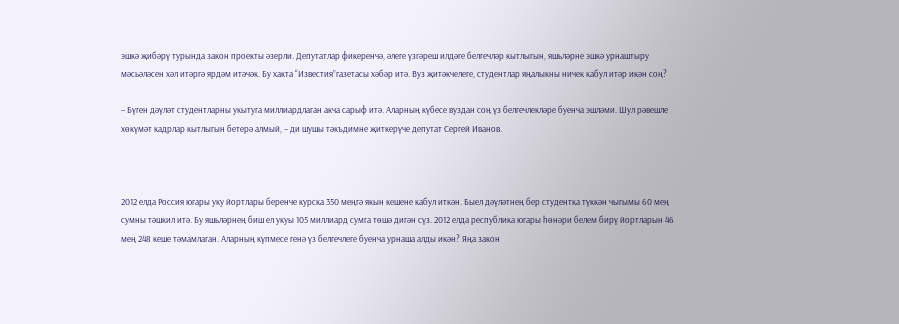эшкә җибәрү турында закон проекты әзерли. Депутатлар фикеренчә, әлеге үзгәреш илдәге белгечләр кытлыгын, яшьләрне эшкә урнаштыру мәсьәләсен хәл итәргә ярдәм итәчәк. Бу хакта “Известия”газетасы хәбәр итә. Вуз җитәкчелеге, студентлар яңалыкны ничек кабул итәр икән соң?

– Бүген дәүләт студентларны укытуга миллиардлаган акча сарыф итә. Аларның күбесе вуздан соң үз белгечлекләре буенча эшләми. Шул рәвешле хөкүмәт кадрлар кытлыгын бетерә алмый, – ди шушы тәкъдимне җиткерүче депутат Сергей Иванов.



2012 елда Россия югары уку йортлары беренче курска 350 меңгә якын кешене кабул иткән. Быел дәүләтнең бер студентка түккән чыгымы 60 мең сумны тәшкил итә. Бу яшьләрнең биш ел укуы 105 миллиард сумга төшә дигән сүз. 2012 елда республика югары һөнәри белем бирү йортларын 46 мең 248 кеше тәмамлаган. Аларның күпмесе генә үз белгечлеге буенча урнаша алды икән? Яңа закон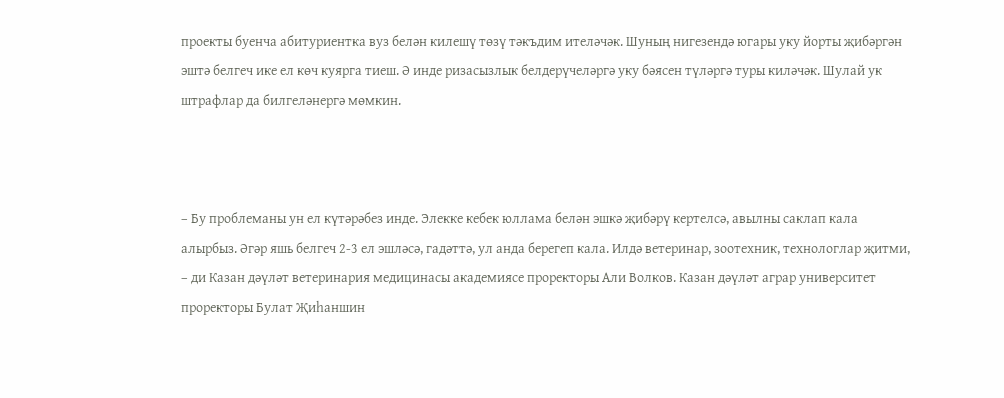проекты буенча абитуриентка вуз белән килешү төзү тәкъдим ителәчәк. Шуның нигезендә югары уку йорты җибәргән эштә белгеч ике ел көч куярга тиеш. Ә инде ризасызлык белдерүчеләргә уку бәясен түләргә туры киләчәк. Шулай ук штрафлар да билгеләнергә мөмкин.



– Бу проблеманы ун ел күтәрәбез инде. Элекке кебек юллама белән эшкә җибәрү кертелсә, авылны саклап кала алырбыз. Әгәр яшь белгеч 2-3 ел эшләсә, гадәттә, ул анда берегеп кала. Илдә ветеринар, зоотехник, технологлар җитми, – ди Казан дәүләт ветеринария медицинасы академиясе проректоры Али Волков. Казан дәүләт аграр университет проректоры Булат Җиһаншин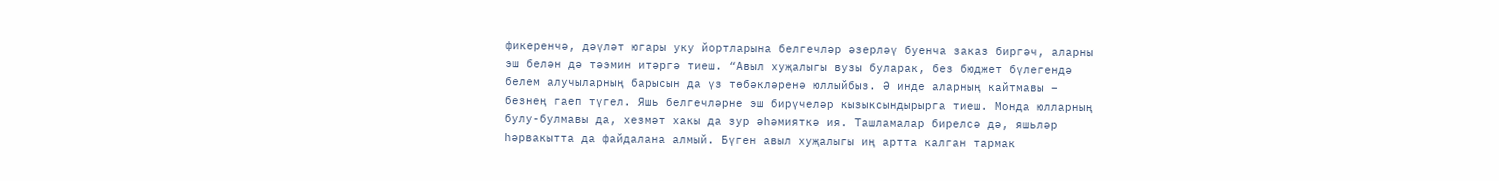фикеренчә, дәүләт югары уку йортларына белгечләр әзерләү буенча заказ биргәч, аларны эш белән дә тәэмин итәргә тиеш. “Авыл хуҗалыгы вузы буларак, без бюджет бүлегендә белем алучыларның барысын да үз төбәкләренә юллыйбыз. Ә инде аларның кайтмавы – безнең гаеп түгел. Яшь белгечләрне эш бирүчеләр кызыксындырырга тиеш. Монда юлларның булу-булмавы да, хезмәт хакы да зур әһәмияткә ия. Ташламалар бирелсә дә, яшьләр һәрвакытта да файдалана алмый. Бүген авыл хуҗалыгы иң артта калган тармак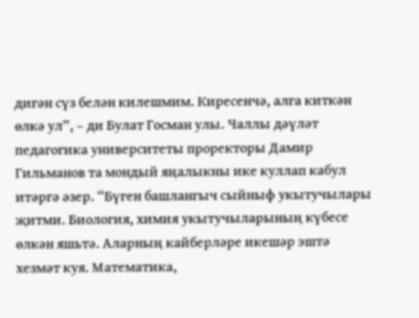дигән сүз белән килешмим. Киресенчә, алга киткән өлкә ул”, – ди Булат Госман улы. Чаллы дәүләт педагогика университеты проректоры Дамир Гильманов та мондый яңалыкны ике куллап кабул итәргә әзер. “Бүген башлангыч сыйныф укытучылары җитми. Биология, химия укытучыларының күбесе өлкән яшьтә. Аларның кайберләре икешәр эштә хезмәт куя. Математика,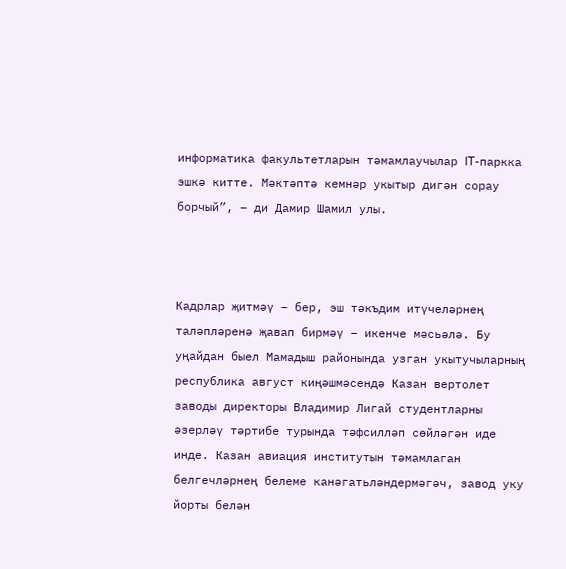информатика факультетларын тәмамлаучылар IT-паркка эшкә китте. Мәктәптә кемнәр укытыр дигән сорау борчый”, – ди Дамир Шамил улы.



Кадрлар җитмәү – бер, эш тәкъдим итүчеләрнең таләпләренә җавап бирмәү – икенче мәсьәлә. Бу уңайдан быел Мамадыш районында узган укытучыларның республика август киңәшмәсендә Казан вертолет заводы директоры Владимир Лигай студентларны әзерләү тәртибе турында тәфсилләп сөйләгән иде инде. Казан авиация институтын тәмамлаган белгечләрнең белеме канәгатьләндермәгәч, завод уку йорты белән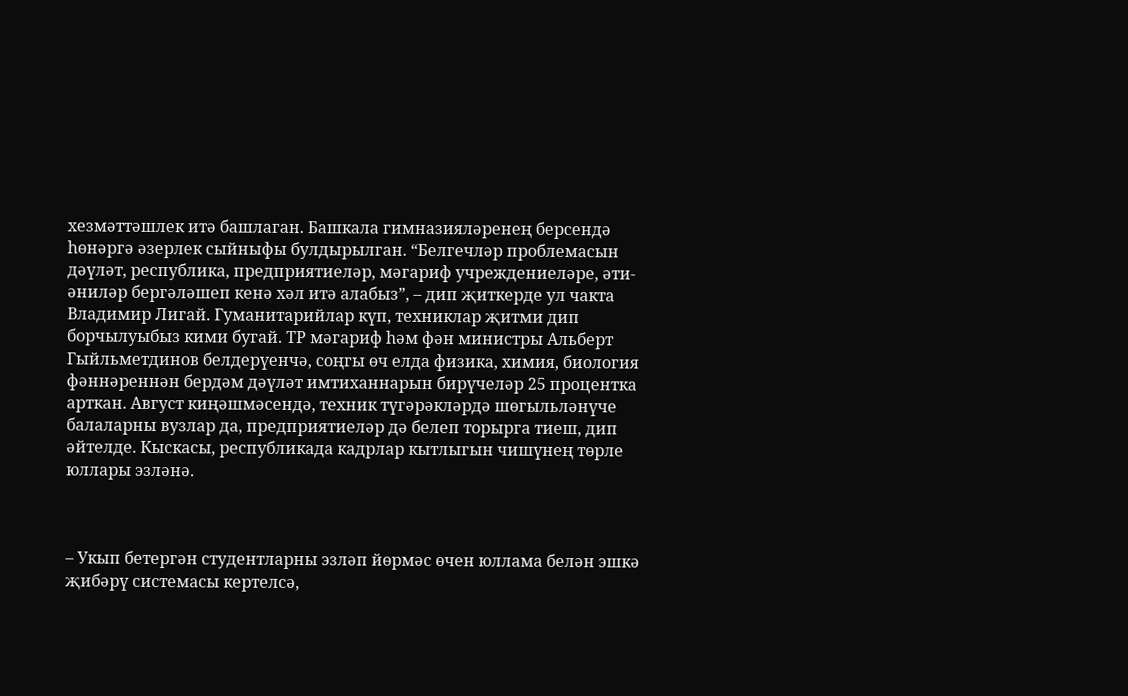хезмәттәшлек итә башлаган. Башкала гимназияләренең берсендә һөнәргә әзерлек сыйныфы булдырылган. “Белгечләр проблемасын дәүләт, республика, предприятиеләр, мәгариф учреждениеләре, әти-әниләр бергәләшеп кенә хәл итә алабыз”, – дип җиткерде ул чакта Владимир Лигай. Гуманитарийлар күп, техниклар җитми дип борчылуыбыз кими бугай. ТР мәгариф һәм фән министры Альберт Гыйльметдинов белдерүенчә, соңгы өч елда физика, химия, биология фәннәреннән бердәм дәүләт имтиханнарын бирүчеләр 25 процентка арткан. Август киңәшмәсендә, техник түгәрәкләрдә шөгыльләнүче балаларны вузлар да, предприятиеләр дә белеп торырга тиеш, дип әйтелде. Кыскасы, республикада кадрлар кытлыгын чишүнең төрле юллары эзләнә.



– Укып бетергән студентларны эзләп йөрмәс өчен юллама белән эшкә җибәрү системасы кертелсә,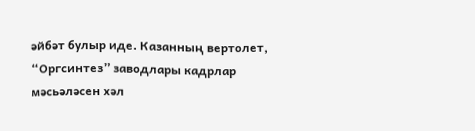әйбәт булыр иде. Казанның вертолет, “Оргсинтез” заводлары кадрлар мәсьәләсен хәл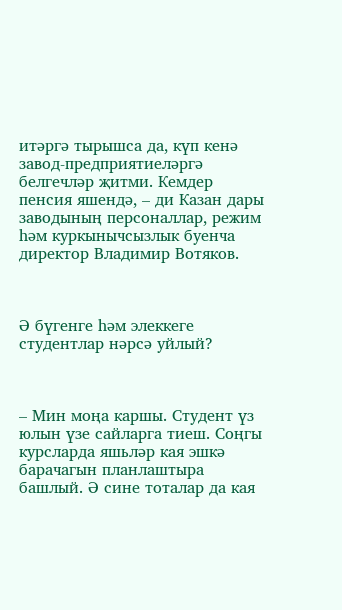итәргә тырышса да, күп кенә завод-предприятиеләргә белгечләр җитми. Кемдер пенсия яшендә, – ди Казан дары заводының персоналлар, режим һәм куркынычсызлык буенча директор Владимир Вотяков.



Ә бүгенге һәм элеккеге студентлар нәрсә уйлый?



– Мин моңа каршы. Студент үз юлын үзе сайларга тиеш. Соңгы курсларда яшьләр кая эшкә барачагын планлаштыра башлый. Ә сине тоталар да кая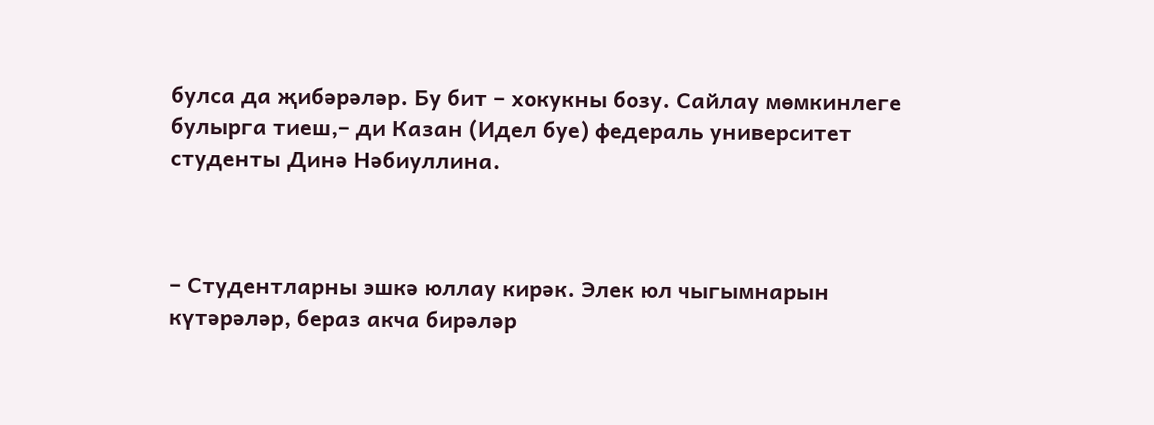булса да җибәрәләр. Бу бит – хокукны бозу. Сайлау мөмкинлеге булырга тиеш,– ди Казан (Идел буе) федераль университет студенты Динә Нәбиуллина.



– Студентларны эшкә юллау кирәк. Элек юл чыгымнарын күтәрәләр, бераз акча бирәләр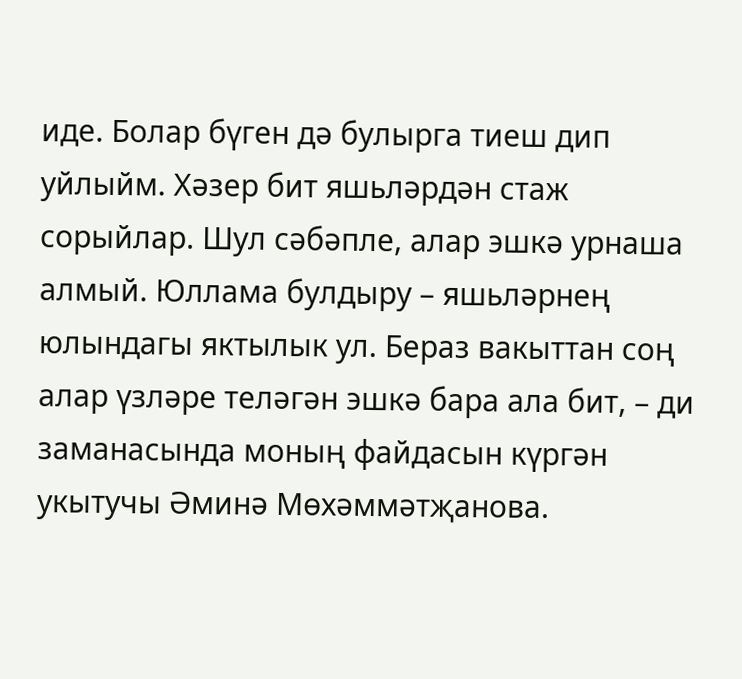иде. Болар бүген дә булырга тиеш дип уйлыйм. Хәзер бит яшьләрдән стаж сорыйлар. Шул сәбәпле, алар эшкә урнаша алмый. Юллама булдыру – яшьләрнең юлындагы яктылык ул. Бераз вакыттан соң алар үзләре теләгән эшкә бара ала бит, – ди заманасында моның файдасын күргән укытучы Әминә Мөхәммәтҗанова.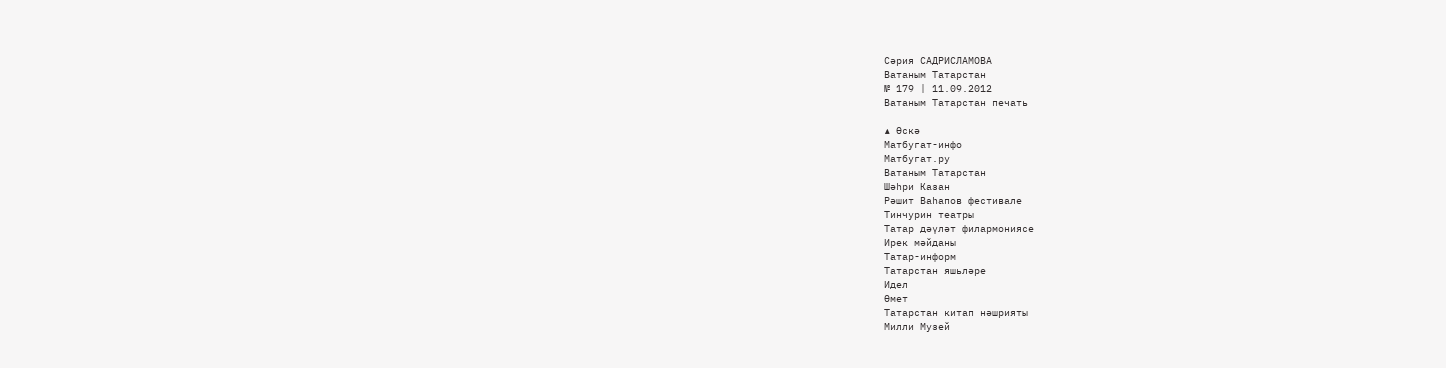Сәрия САДРИСЛАМОВА
Ватаным Татарстан
№ 179 | 11.09.2012
Ватаным Татарстан печать

▲ Өскә
Матбугат-инфо
Матбугат.ру
Ватаным Татарстан
Шәһри Казан
Рәшит Ваһапов фестивале
Тинчурин театры
Татар дәүләт филармониясе
Ирек мәйданы
Татар-информ
Татарстан яшьләре
Идел
Өмет
Татарстан китап нәшрияты
Милли Музей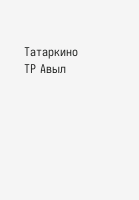Татаркино
ТР Авыл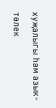хуҗалыгы һәм азык-төлек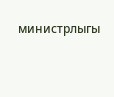министрлыгы